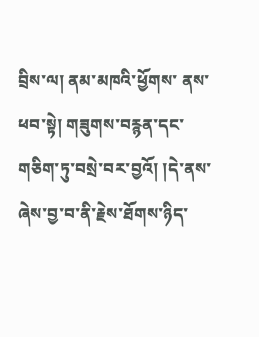བྲིས་ལ། ནམ་མཁའི་ཕྱོགས་ ནས་ཕབ་སྟེ། གཟུགས་བརྙན་དང་གཅིག་ཏུ་བསྲེ་བར་བྱའོ། །དེ་ནས་ཞེས་བྱ་བ་ནི་རྗེས་ཐོགས་ཉིད་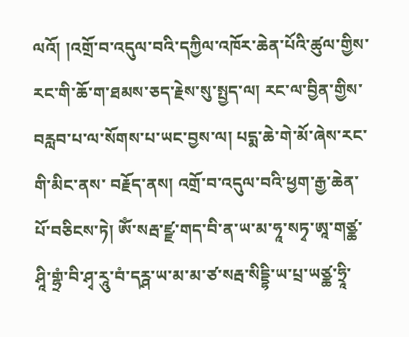ལའོ། །འགྲོ་བ་འདུལ་བའི་དཀྱིལ་འཁོར་ཆེན་པོའི་ཚུལ་གྱིས་རང་གི་ཆོ་ག་ཐམས་ཅད་རྗེས་སུ་སྤྱད་ལ། རང་ལ་བྱིན་གྱིས་བརླབ་པ་ལ་སོགས་པ་ཡང་བྱས་ལ། པདྨ་ཆེ་གེ་མོ་ཞེས་རང་གི་མིང་ནས་ བརྗོད་ནས། འགྲོ་བ་འདུལ་བའི་ཕྱག་རྒྱ་ཆེན་པོ་བཅིངས་ཏེ། ཨོཾ་སརྦ་ཛྫ་གད་བི་ན་ཡ་མ་ཧཱ་སཏྭ་ཨཱ་གཙྪ་ཤཱི་གྷྲཾ་བི་ཤྭ་རཱུ་བཾ་དཪྴ་ཡ་མ་མ་ཙ་སརྦ་སིདྡྷི་ཡ་པྲ་ཡཙྪ་ཧྲཱི་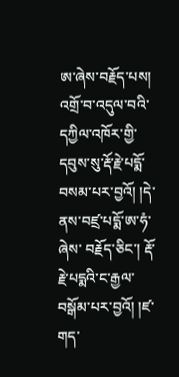ཨ་ཞེས་བརྗོད་པས། འགྲོ་བ་འདུལ་བའི་དཀྱིལ་འཁོར་གྱི་དབུས་སུ་རྡོ་རྗེ་པདྨོ་བསམ་པར་བྱའོ། །དེ་ནས་བཛྲ་པདྨོ་ཨ་ཧཾ་ཞེས་ བརྗོད་ཅིང་། རྡོ་རྗེ་པདྨའི་ང་རྒྱལ་བསྒོམ་པར་བྱའོ། །ཛ་གད་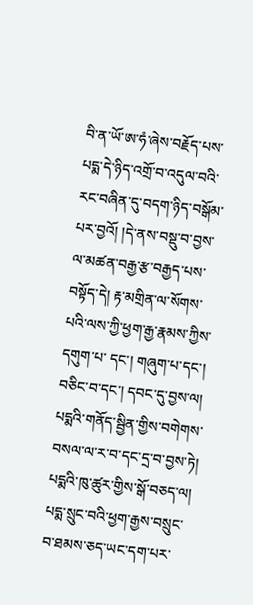བི་ན་ཡོ་ཨ་ཧཾ་ཞེས་བརྗོད་པས་པདྨ་དེ་ཉིད་འགྲོ་བ་འདུལ་བའི་རང་བཞིན་དུ་བདག་ཉིད་བསྒོམ་པར་བྱའོ། །དེ་ནས་བསྡུ་བ་བྱས་ལ་མཚན་བརྒྱ་རྩ་བརྒྱད་པས་བསྟོད་དེ། རྟ་མགྲིན་ལ་སོགས་པའི་ལས་ཀྱི་ཕྱག་རྒྱ་རྣམས་ཀྱིས་དགུག་པ་ དང་། གཞུག་པ་དང་། བཅིང་བ་དང་། དབང་དུ་བྱས་ལ། པདྨའི་གནོད་སྦྱིན་གྱིས་བགེགས་བསལ་ལ་ར་བ་དང་དྲ་བ་བྱས་ཏེ། པདྨའི་ཁུ་ཚུར་གྱིས་སྒོ་བཅད་ལ། པདྨ་སྲུང་བའི་ཕྱག་རྒྱས་བསྲུང་བ་ཐམས་ཅད་ཡང་དག་པར་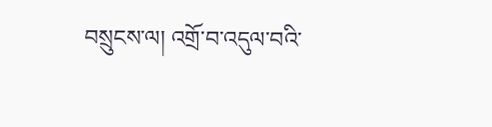བསྲུངས་ལ། འགྲོ་བ་འདུལ་བའི་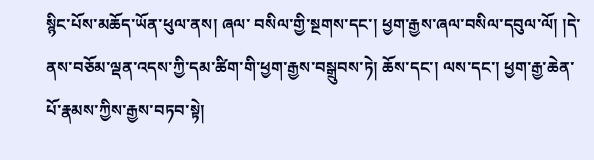སྙིང་པོས་མཆོད་ཡོན་ཕུལ་ནས། ཞལ་ བསིལ་གྱི་སྔགས་དང་། ཕྱག་རྒྱས་ཞལ་བསིལ་དབུལ་ལོ། །དེ་ནས་བཅོམ་ལྡན་འདས་ཀྱི་དམ་ཚིག་གི་ཕྱག་རྒྱས་བསྒྲུབས་ཏེ། ཆོས་དང་། ལས་དང་། ཕྱག་རྒྱ་ཆེན་པོ་རྣམས་ཀྱིས་རྒྱས་བཏབ་སྟེ།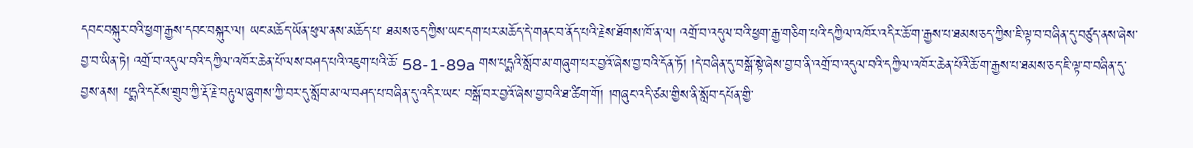དབང་བསྐུར་བའི་ཕྱག་རྒྱས་དབང་བསྐུར་ལ། ཡང་མཆོད་ཡོན་ཕུལ་ནས་མཆོད་པ་ ཐམས་ཅད་ཀྱིས་ཡང་དག་པར་མཆོད་དེ་གནང་བ་ནོད་པའི་རྗེས་ཐོགས་ཁོ་ན་ལ། འགྲོ་བ་འདུལ་བའི་ཕྱག་རྒྱ་གཅིག་པའི་དཀྱིལ་འཁོར་འདིར་ཆོ་ག་རྒྱས་པ་ཐམས་ཅད་ཀྱིས་ཇི་ལྟ་བ་བཞིན་དུ་བཙུད་ནས་ཞེས་བྱ་བ་ཡིན་ཏེ། འགྲོ་བ་འདུལ་བའི་དཀྱིལ་འཁོར་ཆེན་པོ་ལས་བཤད་པའི་འཇུག་པའི་ཆོ་ 58-1-89a གས་པདྨའི་སློབ་མ་གཞུག་པར་བྱའོ་ཞེས་བྱ་བའི་དོན་ཏོ། །དེ་བཞིན་དུ་བསྒོ་སྟེ་ཞེས་བྱ་བ་ནི་འགྲོ་བ་འདུལ་བའི་དཀྱིལ་འཁོར་ཆེན་པོའི་ཆོ་ག་རྒྱས་པ་ཐམས་ཅད་ཇི་ལྟ་བ་བཞིན་དུ་བྱས་ནས། པདྨའི་དངོས་གྲུབ་ཀྱི་རྡོ་རྗེ་བརྟུལ་ཞུགས་ཀྱི་བར་དུ་སློབ་མ་ལ་བཤད་པ་བཞིན་དུ་འདིར་ཡང་ བསྒོ་བར་བྱའོ་ཞེས་བྱ་བའི་ཐ་ཚིག་གོ། །གཞུང་འདི་ཙམ་གྱིས་ནི་སློབ་དཔོན་གྱི་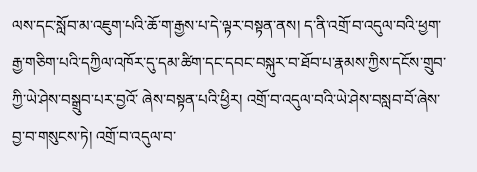ལས་དང་སློབ་མ་འཇུག་པའི་ཆོ་ག་རྒྱས་པ་དེ་ལྟར་བསྟན་ནས། ད་ནི་འགྲོ་བ་འདུལ་བའི་ཕྱག་རྒྱ་གཅིག་པའི་དཀྱིལ་འཁོར་དུ་དམ་ཚིག་དང་དབང་བསྐུར་བ་ཐོབ་པ་རྣམས་ཀྱིས་དངོས་གྲུབ་ཀྱི་ཡེ་ཤེས་བསྒྲུབ་པར་བྱའོ་ ཞེས་བསྟན་པའི་ཕྱིར། འགྲོ་བ་འདུལ་བའི་ཡེ་ཤེས་བསླབ་བོ་ཞེས་བྱ་བ་གསུངས་ཏེ། འགྲོ་བ་འདུལ་བ་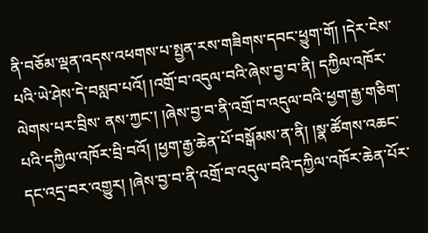ནི་བཅོམ་ལྡན་འདས་འཕགས་པ་སྤྱན་རས་གཟིགས་དབང་ཕྱུག་གོ། །དེར་ངེས་པའི་ཡེ་ཤེས་དེ་བསླབ་པའོ། །འགྲོ་བ་འདུལ་བའི་ཞེས་བྱ་བ་ནི། དཀྱིལ་འཁོར་ལེགས་པར་བྲིས་ ནས་ཀྱང་། །ཞེས་བྱ་བ་ནི་འགྲོ་བ་འདུལ་བའི་ཕྱག་རྒྱ་གཅིག་པའི་དཀྱིལ་འཁོར་བྲི་བའོ། །ཕྱག་རྒྱ་ཆེན་པོ་བསྒོམས་ན་ནི། །སྣ་ཚོགས་འཆང་དང་འདྲ་བར་འགྱུར། །ཞེས་བྱ་བ་ནི་འགྲོ་བ་འདུལ་བའི་དཀྱིལ་འཁོར་ཆེན་པོར་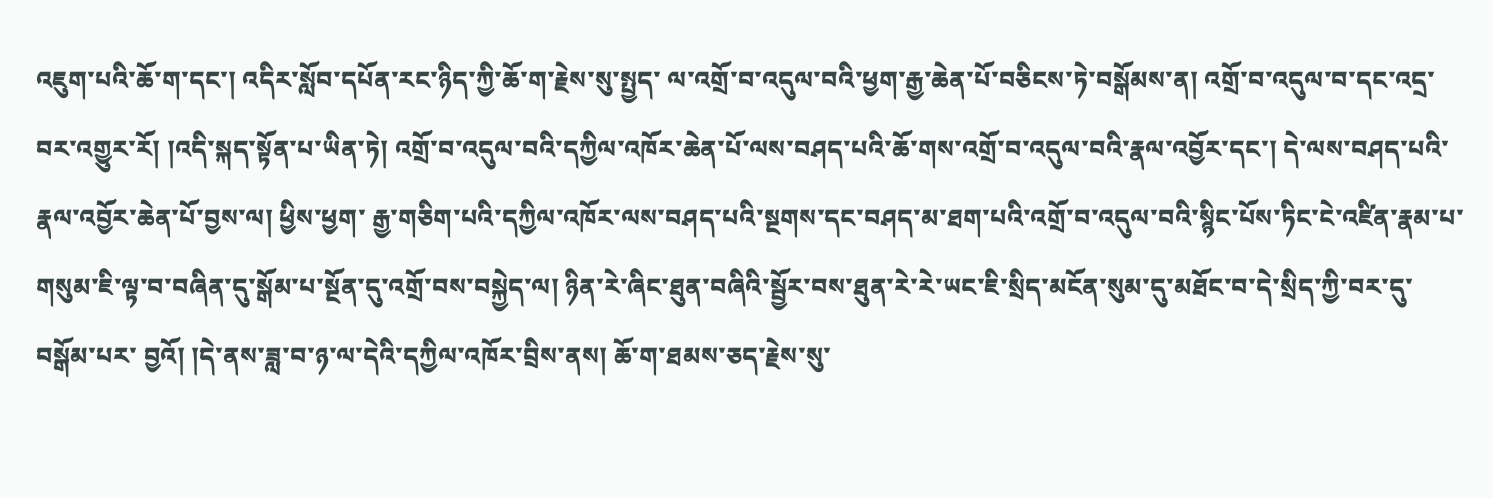འཇུག་པའི་ཆོ་ག་དང་། འདིར་སློབ་དཔོན་རང་ཉིད་ཀྱི་ཆོ་ག་རྗེས་སུ་སྤྱད་ ལ་འགྲོ་བ་འདུལ་བའི་ཕྱག་རྒྱ་ཆེན་པོ་བཅིངས་ཏེ་བསྒོམས་ན། འགྲོ་བ་འདུལ་བ་དང་འདྲ་བར་འགྱུར་རོ། །འདི་སྐད་སྟོན་པ་ཡིན་ཏེ། འགྲོ་བ་འདུལ་བའི་དཀྱིལ་འཁོར་ཆེན་པོ་ལས་བཤད་པའི་ཆོ་གས་འགྲོ་བ་འདུལ་བའི་རྣལ་འབྱོར་དང་། དེ་ལས་བཤད་པའི་རྣལ་འབྱོར་ཆེན་པོ་བྱས་ལ། ཕྱིས་ཕྱག་ རྒྱ་གཅིག་པའི་དཀྱིལ་འཁོར་ལས་བཤད་པའི་སྔགས་དང་བཤད་མ་ཐག་པའི་འགྲོ་བ་འདུལ་བའི་སྙིང་པོས་ཏིང་ངེ་འཛིན་རྣམ་པ་གསུམ་ཇི་ལྟ་བ་བཞིན་དུ་སྒོམ་པ་སྔོན་དུ་འགྲོ་བས་བསྐྱེད་ལ། ཉིན་རེ་ཞིང་ཐུན་བཞིའི་སྦྱོར་བས་ཐུན་རེ་རེ་ཡང་ཇི་སྲིད་མངོན་སུམ་དུ་མཐོང་བ་དེ་སྲིད་ཀྱི་བར་དུ་བསྒོམ་པར་ བྱའོ། །དེ་ནས་ཟླ་བ་ཉ་ལ་དེའི་དཀྱིལ་འཁོར་བྲིས་ནས། ཆོ་ག་ཐམས་ཅད་རྗེས་སུ་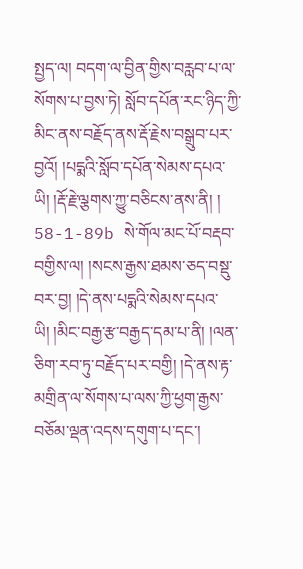སྤྱད་ལ། བདག་ལ་བྱིན་གྱིས་བརླབ་པ་ལ་སོགས་པ་བྱས་ཏེ། སློབ་དཔོན་རང་ཉིད་ཀྱི་མིང་ནས་བརྗོད་ནས་རྡོ་རྗེས་བསྒྲུབ་པར་བྱའོ། །པདྨའི་སློབ་དཔོན་སེམས་དཔའ་ཡི། །རྡོ་རྗེ་ལྕགས་ཀྱུ་བཅིངས་ནས་ནི། ། 58-1-89b སེ་གོལ་མང་པོ་བརྡབ་བགྱིས་ལ། །སངས་རྒྱས་ཐམས་ཅད་བསྡུ་བར་བྱ། །དེ་ནས་པདྨའི་སེམས་དཔའ་ཡི། །མིང་བརྒྱ་རྩ་བརྒྱད་དམ་པ་ནི། །ལན་ཅིག་རབ་ཏུ་བརྗོད་པར་བགྱི། །དེ་ནས་རྟ་མགྲིན་ལ་སོགས་པ་ལས་ཀྱི་ཕྱག་རྒྱས་བཅོམ་ལྡན་འདས་དགུག་པ་དང་།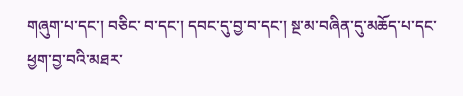གཞུག་པ་དང་། བཅིང་ བ་དང་། དབང་དུ་བྱ་བ་དང་། སྔ་མ་བཞིན་དུ་མཆོད་པ་དང་ཕྱག་བྱ་བའི་མཐར་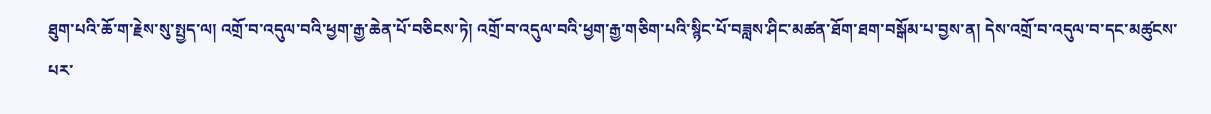ཐུག་པའི་ཆོ་ག་རྗེས་སུ་སྤྱད་ལ། འགྲོ་བ་འདུལ་བའི་ཕྱག་རྒྱ་ཆེན་པོ་བཅིངས་ཏེ། འགྲོ་བ་འདུལ་བའི་ཕྱག་རྒྱ་གཅིག་པའི་སྙིང་པོ་བཟླས་ཤིང་མཚན་ཐོག་ཐག་བསྒོམ་པ་བྱས་ན། དེས་འགྲོ་བ་འདུལ་བ་དང་མཚུངས་པར་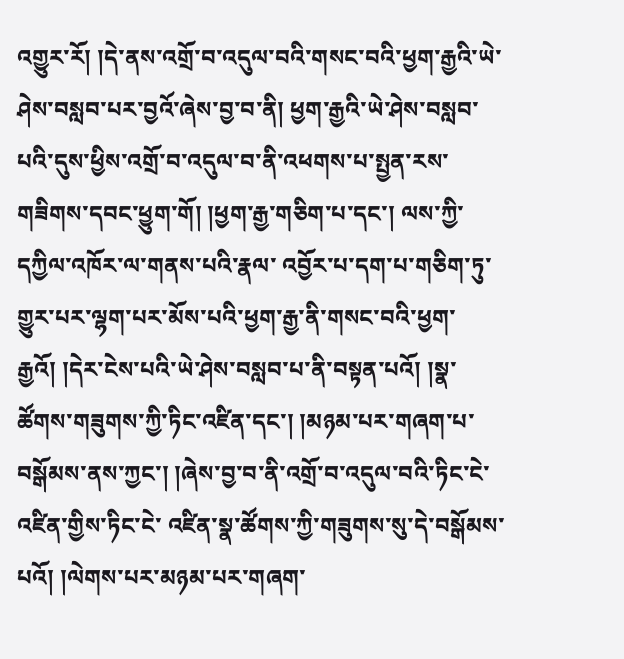འགྱུར་རོ། །དེ་ནས་འགྲོ་བ་འདུལ་བའི་གསང་བའི་ཕྱག་རྒྱའི་ཡེ་ཤེས་བསླབ་པར་བྱའོ་ཞེས་བྱ་བ་ནི། ཕྱག་རྒྱའི་ཡེ་ཤེས་བསླབ་པའི་དུས་ཕྱིས་འགྲོ་བ་འདུལ་བ་ནི་འཕགས་པ་སྤྱན་རས་གཟིགས་དབང་ཕྱུག་གོ། །ཕྱག་རྒྱ་གཅིག་པ་དང་། ལས་ཀྱི་དཀྱིལ་འཁོར་ལ་གནས་པའི་རྣལ་ འབྱོར་པ་དག་པ་གཅིག་ཏུ་གྱུར་པར་ལྷག་པར་མོས་པའི་ཕྱག་རྒྱ་ནི་གསང་བའི་ཕྱག་རྒྱའོ། །དེར་ངེས་པའི་ཡེ་ཤེས་བསླབ་པ་ནི་བསྟན་པའོ། །སྣ་ཚོགས་གཟུགས་ཀྱི་ཏིང་འཛིན་དང་། །མཉམ་པར་གཞག་པ་བསྒོམས་ནས་ཀྱང་། །ཞེས་བྱ་བ་ནི་འགྲོ་བ་འདུལ་བའི་ཏིང་ངེ་འཛིན་གྱིས་ཏིང་ངེ་ འཛིན་སྣ་ཚོགས་ཀྱི་གཟུགས་སུ་དེ་བསྒོམས་པའོ། །ལེགས་པར་མཉམ་པར་གཞག་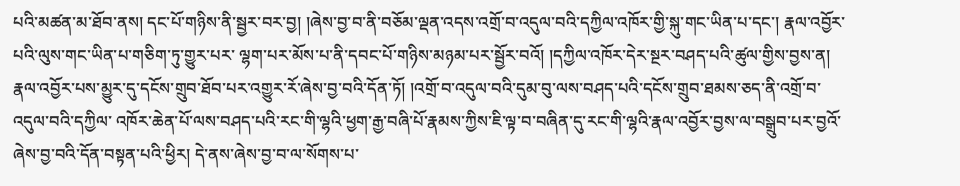པའི་མཚན་མ་ཐོབ་ནས། དང་པོ་གཉིས་ནི་སྦྱར་བར་བྱ། །ཞེས་བྱ་བ་ནི་བཅོམ་ལྡན་འདས་འགྲོ་བ་འདུལ་བའི་དཀྱིལ་འཁོར་གྱི་སྐུ་གང་ཡིན་པ་དང་། རྣལ་འབྱོར་པའི་ལུས་གང་ཡིན་པ་གཅིག་ཏུ་གྱུར་པར་ ལྷག་པར་མོས་པ་ནི་དབང་པོ་གཉིས་མཉམ་པར་སྦྱོར་བའོ། །དཀྱིལ་འཁོར་དེར་སྔར་བཤད་པའི་ཚུལ་གྱིས་བྱས་ན། རྣལ་འབྱོར་པས་མྱུར་དུ་དངོས་གྲུབ་ཐོབ་པར་འགྱུར་རོ་ཞེས་བྱ་བའི་དོན་ཏོ། །འགྲོ་བ་འདུལ་བའི་དུམ་བུ་ལས་བཤད་པའི་དངོས་གྲུབ་ཐམས་ཅད་ནི་འགྲོ་བ་འདུལ་བའི་དཀྱིལ་ འཁོར་ཆེན་པོ་ལས་བཤད་པའི་རང་གི་ལྷའི་ཕྱག་རྒྱ་བཞི་པོ་རྣམས་ཀྱིས་ཇི་ལྟ་བ་བཞིན་དུ་རང་གི་ལྷའི་རྣལ་འབྱོར་བྱས་ལ་བསྒྲུབ་པར་བྱའོ་ཞེས་བྱ་བའི་དོན་བསྟན་པའི་ཕྱིར། དེ་ནས་ཞེས་བྱ་བ་ལ་སོགས་པ་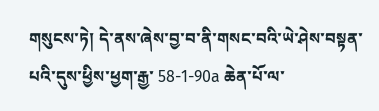གསུངས་ཏེ། དེ་ནས་ཞེས་བྱ་བ་ནི་གསང་བའི་ཡེ་ཤེས་བསྟན་པའི་དུས་ཕྱིས་ཕྱག་རྒྱ་ 58-1-90a ཆེན་པོ་ལ་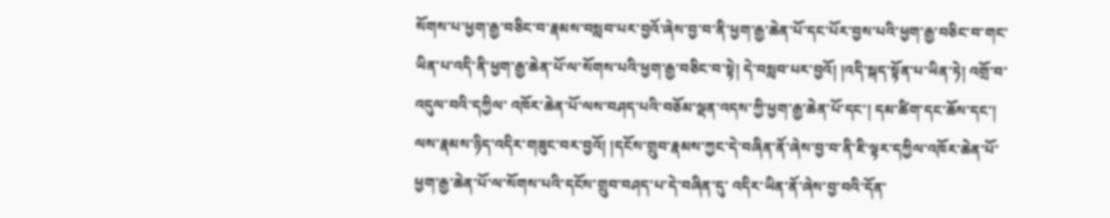སོགས་པ་ཕྱག་རྒྱ་བཅིང་བ་རྣམས་བསླབ་པར་བྱའོ་ཞེས་བྱ་བ་ནི་ཕྱག་རྒྱ་ཆེན་པོ་དང་པོར་བྱས་པའི་ཕྱག་རྒྱ་བཅིང་བ་གང་ཡིན་པ་འདི་ནི་ཕྱག་རྒྱ་ཆེན་པོ་ལ་སོགས་པའི་ཕྱག་རྒྱ་བཅིང་བ་སྟེ། དེ་བསླབ་པར་བྱའོ། །འདི་སྐད་སྟོན་པ་ཡིན་ཏེ། འགྲོ་བ་འདུལ་བའི་དཀྱིལ་ འཁོར་ཆེན་པོ་ལས་བཤད་པའི་བཅོམ་ལྡན་འདས་ཀྱི་ཕྱག་རྒྱ་ཆེན་པོ་དང་། དམ་ཚིག་དང་ཆོས་དང་། ལས་རྣམས་ཉིད་འདིར་གཟུང་བར་བྱའོ། །དངོས་གྲུབ་རྣམས་ཀྱང་དེ་བཞིན་ནོ་ཞེས་བྱ་བ་ནི་ཇི་ལྟར་དཀྱིལ་འཁོར་ཆེན་པོ་ཕྱག་རྒྱ་ཆེན་པོ་ལ་སོགས་པའི་དངོས་གྲུབ་བཤད་པ་དེ་བཞིན་དུ་ འདིར་ཡིན་ནོ་ཞེས་བྱ་བའི་དོན་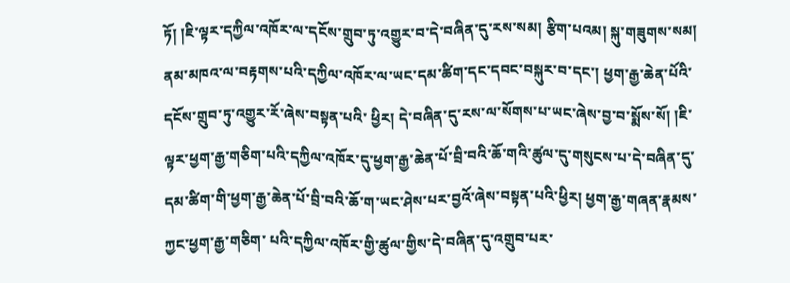ཏོ། །ཇི་ལྟར་དཀྱིལ་འཁོར་ལ་དངོས་གྲུབ་ཏུ་འགྱུར་བ་དེ་བཞིན་དུ་རས་སམ། རྩིག་པའམ། སྐུ་གཟུགས་སམ། ནམ་མཁའ་ལ་བརྟགས་པའི་དཀྱིལ་འཁོར་ལ་ཡང་དམ་ཚིག་དང་དབང་བསྐུར་བ་དང་། ཕྱག་རྒྱ་ཆེན་པོའི་དངོས་གྲུབ་ཏུ་འགྱུར་རོ་ཞེས་བསྟན་པའི་ ཕྱིར། དེ་བཞིན་དུ་རས་ལ་སོགས་པ་ཡང་ཞེས་བྱ་བ་སྨོས་སོ། །ཇི་ལྟར་ཕྱག་རྒྱ་གཅིག་པའི་དཀྱིལ་འཁོར་དུ་ཕྱག་རྒྱ་ཆེན་པོ་བྲི་བའི་ཆོ་གའི་ཚུལ་དུ་གསུངས་པ་དེ་བཞིན་དུ་དམ་ཚིག་གི་ཕྱག་རྒྱ་ཆེན་པོ་བྲི་བའི་ཆོ་ག་ཡང་ཤེས་པར་བྱའོ་ཞེས་བསྟན་པའི་ཕྱིར། ཕྱག་རྒྱ་གཞན་རྣམས་ཀྱང་ཕྱག་རྒྱ་གཅིག་ པའི་དཀྱིལ་འཁོར་གྱི་ཚུལ་གྱིས་དེ་བཞིན་དུ་འགྲུབ་པར་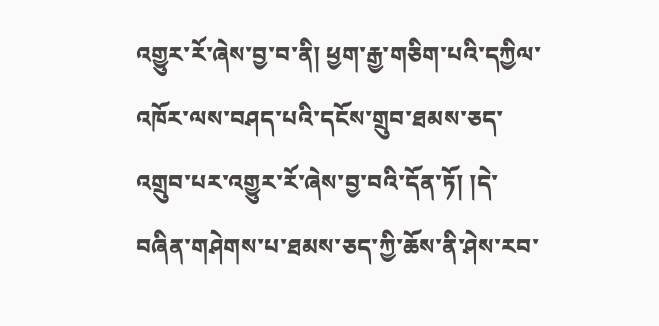འགྱུར་རོ་ཞེས་བྱ་བ་ནི། ཕྱག་རྒྱ་གཅིག་པའི་དཀྱིལ་འཁོར་ལས་བཤད་པའི་དངོས་གྲུབ་ཐམས་ཅད་འགྲུབ་པར་འགྱུར་རོ་ཞེས་བྱ་བའི་དོན་ཏོ། །དེ་བཞིན་གཤེགས་པ་ཐམས་ཅད་ཀྱི་ཆོས་ནི་ཤེས་རབ་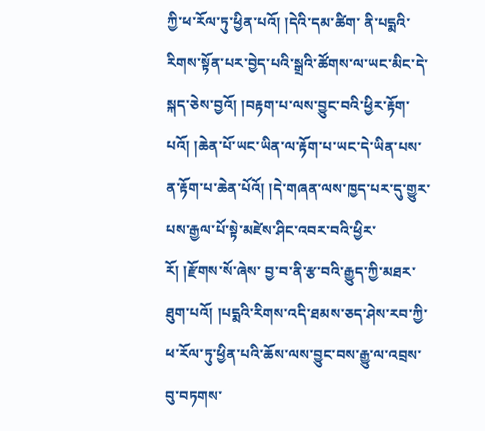ཀྱི་ཕ་རོལ་ཏུ་ཕྱིན་པའོ། །དེའི་དམ་ཚིག་ ནི་པདྨའི་རིགས་སྟོན་པར་བྱེད་པའི་སྒྲའི་ཚོགས་ལ་ཡང་མིང་དེ་སྐད་ཅེས་བྱའོ། །བརྟག་པ་ལས་བྱུང་བའི་ཕྱིར་རྟོག་པའོ། །ཆེན་པོ་ཡང་ཡིན་ལ་རྟོག་པ་ཡང་དེ་ཡིན་པས་ན་རྟོག་པ་ཆེན་པོའོ། །དེ་གཞན་ལས་ཁྱད་པར་དུ་གྱུར་པས་རྒྱལ་པོ་སྟེ་མཛེས་ཤིང་འབར་བའི་ཕྱིར་རོ། །རྫོགས་སོ་ཞེས་ བྱ་བ་ནི་རྩ་བའི་རྒྱུད་ཀྱི་མཐར་ཐུག་པའོ། །པདྨའི་རིགས་འདི་ཐམས་ཅད་ཤེས་རབ་ཀྱི་ཕ་རོལ་ཏུ་ཕྱིན་པའི་ཆོས་ལས་བྱུང་བས་རྒྱུ་ལ་འབྲས་བུ་བཏགས་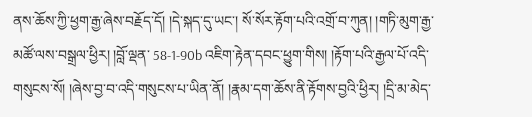ནས་ཆོས་ཀྱི་ཕྱག་རྒྱ་ཞེས་བརྗོད་དོ། །དེ་སྐད་དུ་ཡང་། སོ་སོར་རྟོག་པའི་འགྲོ་བ་ཀུན། །གཏི་མུག་རྒྱ་མཚོ་ལས་བསྒྲལ་ཕྱིར། །བློ་ལྡན་ 58-1-90b འཇིག་རྟེན་དབང་ཕྱུག་གིས། །རྟོག་པའི་རྒྱལ་པོ་འདི་གསུངས་སོ། །ཞེས་བྱ་བ་འདི་གསུངས་པ་ཡིན་ནོ། །རྣམ་དག་ཆོས་ནི་རྟོགས་བྱའི་ཕྱིར། །དྲི་མ་མེད་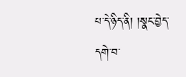པ་དེ་ཉིད་ནི། །སྣང་བྱེད་དགེ་བ་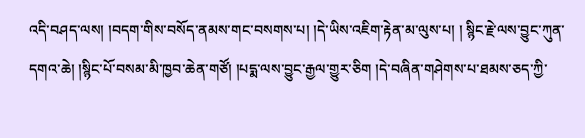འདི་བཤད་ལས། །བདག་གིས་བསོད་ནམས་གང་བསགས་པ། །དེ་ཡིས་འཇིག་རྟེན་མ་ལུས་པ། ། སྙིང་རྗེ་ལས་བྱུང་ཀུན་དགའ་ཆེ། །སྙིང་པོ་བསམ་མི་ཁྱབ་ཆེན་གཙོ། །པདྨ་ལས་བྱུང་རྒྱལ་གྱུར་ཅིག །དེ་བཞིན་གཤེགས་པ་ཐམས་ཅད་ཀྱི་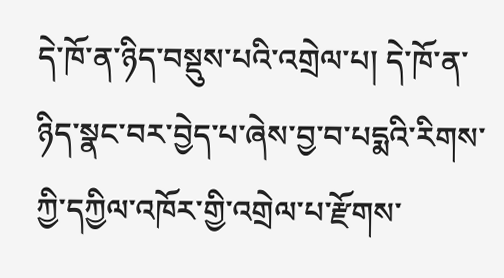དེ་ཁོ་ན་ཉིད་བསྡུས་པའི་འགྲེལ་པ། དེ་ཁོ་ན་ཉིད་སྣང་བར་བྱེད་པ་ཞེས་བྱ་བ་པདྨའི་རིགས་ཀྱི་དཀྱིལ་འཁོར་གྱི་འགྲེལ་པ་རྫོགས་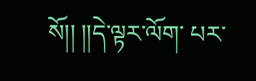སོ།། །།དེ་ལྟར་ལོག་ པར་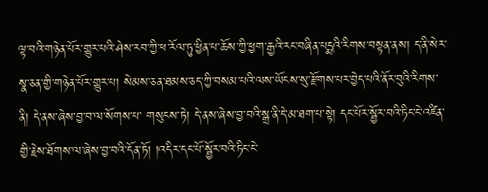ལྟ་བའི་གཉེན་པོར་གྱུར་པའི་ཤེས་རབ་ཀྱི་ཕ་རོལ་ཏུ་ཕྱིན་པ་ཆོས་ཀྱི་ཕྱག་རྒྱའི་རང་བཞིན་པདྨའི་རིགས་བསྟན་ནས། ད་ནི་སེར་སྣ་ཅན་གྱི་གཉེན་པོར་གྱུར་པ། སེམས་ཅན་ཐམས་ཅད་ཀྱི་བསམ་པའི་ལས་ཡོངས་སུ་རྫོགས་པར་བྱེད་པའི་ནོར་བུའི་རིགས་ནི། དེ་ནས་ཞེས་བྱ་བ་ལ་སོགས་པ་ གསུངས་ཏེ། དེ་ནས་ཞེས་བྱ་བའི་སྒྲ་ནི་དེ་མ་ཐག་པ་སྟེ། དང་པོར་སྦྱོར་བའི་ཏིང་ངེ་འཛིན་གྱི་རྗེས་ཐོགས་ལ་ཞེས་བྱ་བའི་དོན་ཏོ། །འདིར་དང་པོ་སྦྱོར་བའི་ཏིང་ངེ་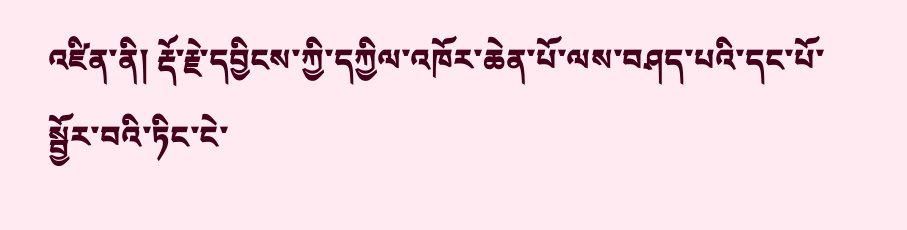འཛིན་ནི། རྡོ་རྗེ་དབྱིངས་ཀྱི་དཀྱིལ་འཁོར་ཆེན་པོ་ལས་བཤད་པའི་དང་པོ་སྦྱོར་བའི་ཏིང་ངེ་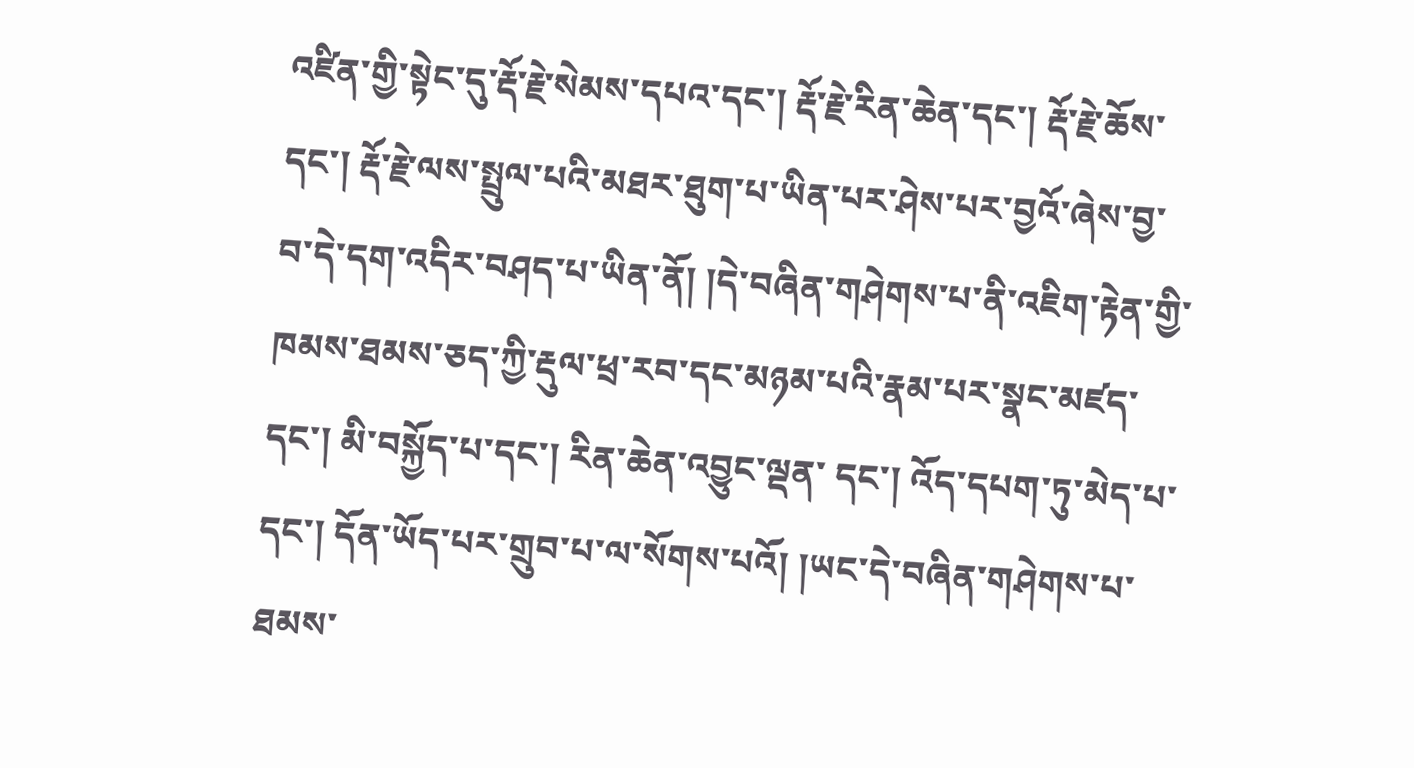འཛིན་གྱི་སྟེང་དུ་རྡོ་རྗེ་སེམས་དཔའ་དང་། རྡོ་རྗེ་རིན་ཆེན་དང་། རྡོ་རྗེ་ཆོས་དང་། རྡོ་རྗེ་ལས་སྤྲུལ་པའི་མཐར་ཐུག་པ་ཡིན་པར་ཤེས་པར་བྱའོ་ཞེས་བྱ་བ་དེ་དག་འདིར་བཤད་པ་ཡིན་ནོ། །དེ་བཞིན་གཤེགས་པ་ནི་འཇིག་རྟེན་གྱི་ཁམས་ཐམས་ཅད་ཀྱི་རྡུལ་ཕྲ་རབ་དང་མཉམ་པའི་རྣམ་པར་སྣང་མཛད་དང་། མི་བསྐྱོད་པ་དང་། རིན་ཆེན་འབྱུང་ལྡན་ དང་། འོད་དཔག་ཏུ་མེད་པ་དང་། དོན་ཡོད་པར་གྲུབ་པ་ལ་སོགས་པའོ། །ཡང་དེ་བཞིན་གཤེགས་པ་ཐམས་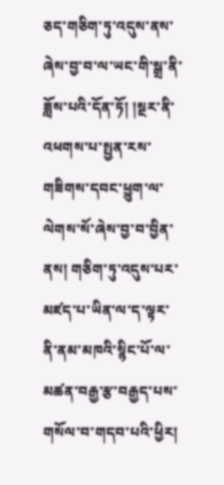ཅད་གཅིག་ཏུ་འདུས་ནས་ཞེས་བྱ་བ་ལ་ཡང་གི་སྒྲ་ནི་ཟློས་པའི་དོན་ཏོ། །སྔར་ནི་འཕགས་པ་སྤྱན་རས་གཟིགས་དབང་ཕྱུག་ལ་ལེགས་སོ་ཞེས་བྱ་བ་བྱིན་ནས། གཅིག་ཏུ་འདུས་པར་ མཛད་པ་ཡིན་ལ་ད་ལྟར་ནི་ནམ་མཁའི་སྙིང་པོ་ལ་མཚན་བརྒྱ་རྩ་བརྒྱད་པས་གསོལ་བ་གདབ་པའི་ཕྱིར།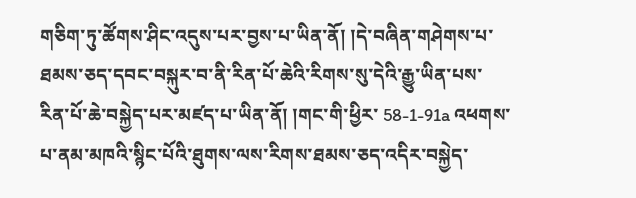གཅིག་ཏུ་ཚོགས་ཤིང་འདུས་པར་བྱས་པ་ཡིན་ནོ། །དེ་བཞིན་གཤེགས་པ་ཐམས་ཅད་དབང་བསྐུར་བ་ནི་རིན་པོ་ཆེའི་རིགས་སུ་དེའི་རྒྱུ་ཡིན་པས་རིན་པོ་ཆེ་བསྐྱེད་པར་མཛད་པ་ཡིན་ནོ། །གང་གི་ཕྱིར་ 58-1-91a འཕགས་པ་ནམ་མཁའི་སྙིང་པོའི་ཐུགས་ལས་རིགས་ཐམས་ཅད་འདིར་བསྐྱེད་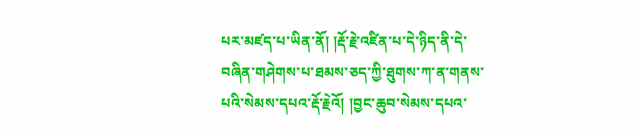པར་མཛད་པ་ཡིན་ནོ། །རྡོ་རྗེ་འཛིན་པ་དེ་ཉིད་ནི་དེ་བཞིན་གཤེགས་པ་ཐམས་ཅད་ཀྱི་ཐུགས་ཀ་ན་གནས་པའི་སེམས་དཔའ་རྡོ་རྗེའོ། །བྱང་ཆུབ་སེམས་དཔའ་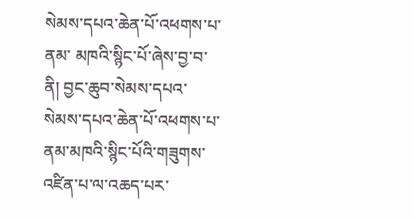སེམས་དཔའ་ཆེན་པོ་འཕགས་པ་ནམ་ མཁའི་སྙིང་པོ་ཞེས་བྱ་བ་ནི། བྱང་ཆུབ་སེམས་དཔའ་སེམས་དཔའ་ཆེན་པོ་འཕགས་པ་ནམ་མཁའི་སྙིང་པོའི་གཟུགས་འཛིན་པ་ལ་འཆད་པར་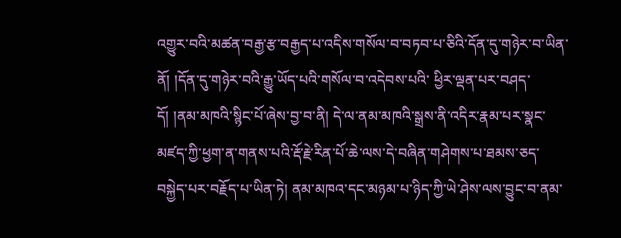འགྱུར་བའི་མཚན་བརྒྱ་རྩ་བརྒྱད་པ་འདིས་གསོལ་བ་བཏབ་པ་ཅིའི་དོན་དུ་གཉེར་བ་ཡིན་ནོ། །དོན་དུ་གཉེར་བའི་རྒྱུ་ཡོད་པའི་གསོལ་བ་འདེབས་པའི་ ཕྱིར་ལྡན་པར་བཤད་དོ། །ནམ་མཁའི་སྙིང་པོ་ཞེས་བྱ་བ་ནི། དེ་ལ་ནམ་མཁའི་སྒྲས་ནི་འདིར་རྣམ་པར་སྣང་མཛད་ཀྱི་ཕྱག་ན་གནས་པའི་རྡོ་རྗེ་རིན་པོ་ཆེ་ལས་དེ་བཞིན་གཤེགས་པ་ཐམས་ཅད་བསྐྱེད་པར་བརྗོད་པ་ཡིན་ཏེ། ནམ་མཁའ་དང་མཉམ་པ་ཉིད་ཀྱི་ཡེ་ཤེས་ལས་བྱུང་བ་ནམ་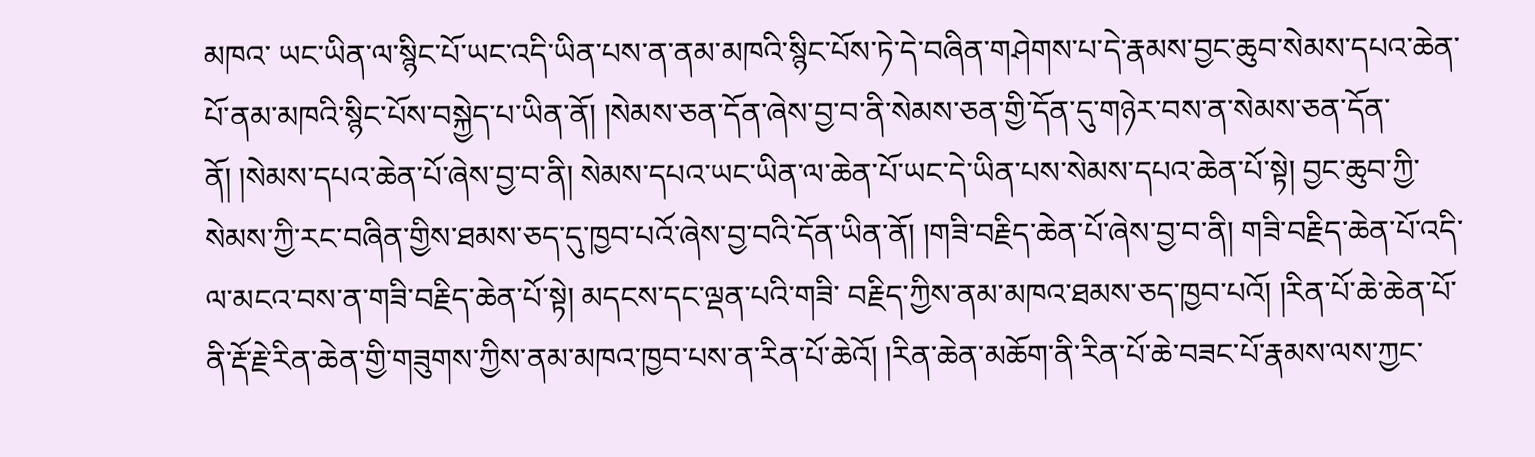མཁའ་ ཡང་ཡིན་ལ་སྙིང་པོ་ཡང་འདི་ཡིན་པས་ན་ནམ་མཁའི་སྙིང་པོས་ཏེ་དེ་བཞིན་གཤེགས་པ་དེ་རྣམས་བྱང་ཆུབ་སེམས་དཔའ་ཆེན་པོ་ནམ་མཁའི་སྙིང་པོས་བསྐྱེད་པ་ཡིན་ནོ། །སེམས་ཅན་དོན་ཞེས་བྱ་བ་ནི་སེམས་ཅན་གྱི་དོན་དུ་གཉེར་བས་ན་སེམས་ཅན་དོན་ནོ། །སེམས་དཔའ་ཆེན་པོ་ཞེས་བྱ་བ་ནི། སེམས་དཔའ་ཡང་ཡིན་ལ་ཆེན་པོ་ཡང་དེ་ཡིན་པས་སེམས་དཔའ་ཆེན་པོ་སྟེ། བྱང་ཆུབ་ཀྱི་སེམས་ཀྱི་རང་བཞིན་གྱིས་ཐམས་ཅད་དུ་ཁྱབ་པའོ་ཞེས་བྱ་བའི་དོན་ཡིན་ནོ། །གཟི་བརྗིད་ཆེན་པོ་ཞེས་བྱ་བ་ནི། གཟི་བརྗིད་ཆེན་པོ་འདི་ལ་མངའ་བས་ན་གཟི་བརྗིད་ཆེན་པོ་སྟེ། མདངས་དང་ལྡན་པའི་གཟི་ བརྗིད་ཀྱིས་ནམ་མཁའ་ཐམས་ཅད་ཁྱབ་པའོ། །རིན་པོ་ཆེ་ཆེན་པོ་ནི་རྡོ་རྗེ་རིན་ཆེན་གྱི་གཟུགས་ཀྱིས་ནམ་མཁའ་ཁྱབ་པས་ན་རིན་པོ་ཆེའོ། །རིན་ཆེན་མཆོག་ནི་རིན་པོ་ཆེ་བཟང་པོ་རྣམས་ལས་ཀྱང་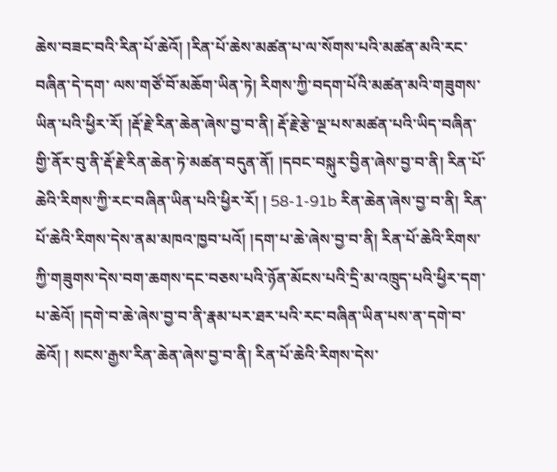ཆེས་བཟང་བའི་རིན་པོ་ཆེའོ། །རིན་པོ་ཆེས་མཚན་པ་ལ་སོགས་པའི་མཚན་མའི་རང་བཞིན་དེ་དག་ ལས་གཙོ་བོ་མཆོག་ཡིན་ཏེ། རིགས་ཀྱི་བདག་པོའི་མཚན་མའི་གཟུགས་ཡིན་པའི་ཕྱིར་རོ། །རྡོ་རྗེ་རིན་ཆེན་ཞེས་བྱ་བ་ནི། རྡོ་རྗེ་རྩེ་ལྔ་པས་མཚན་པའི་ཡིད་བཞིན་གྱི་ནོར་བུ་ནི་རྡོ་རྗེ་རིན་ཆེན་ཏེ་མཚན་བདུན་ནོ། །དབང་བསྐུར་བྱིན་ཞེས་བྱ་བ་ནི། རིན་པོ་ཆེའི་རིགས་ཀྱི་རང་བཞིན་ཡིན་པའི་ཕྱིར་རོ། ། 58-1-91b རིན་ཆེན་ཞེས་བྱ་བ་ནི། རིན་པོ་ཆེའི་རིགས་དེས་ནམ་མཁའ་ཁྱབ་པའོ། །དག་པ་ཆེ་ཞེས་བྱ་བ་ནི། རིན་པོ་ཆེའི་རིགས་ཀྱི་གཟུགས་དེས་བག་ཆགས་དང་བཅས་པའི་ཉོན་མོངས་པའི་དྲི་མ་འཁྲུད་པའི་ཕྱིར་དག་པ་ཆེའོ། །དགེ་བ་ཆེ་ཞེས་བྱ་བ་ནི་རྣམ་པར་ཐར་པའི་རང་བཞིན་ཡིན་པས་ན་དགེ་བ་ཆེའོ། ། སངས་རྒྱས་རིན་ཆེན་ཞེས་བྱ་བ་ནི། རིན་པོ་ཆེའི་རིགས་དེས་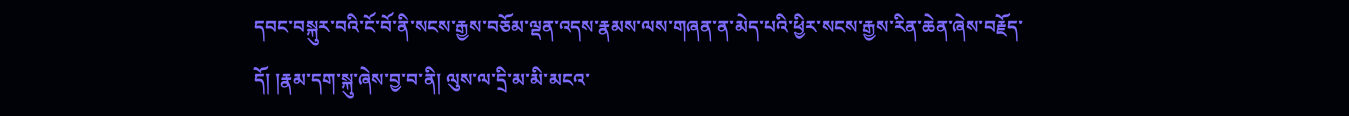དབང་བསྐུར་བའི་ངོ་བོ་ནི་སངས་རྒྱས་བཅོམ་ལྡན་འདས་རྣམས་ལས་གཞན་ན་མེད་པའི་ཕྱིར་སངས་རྒྱས་རིན་ཆེན་ཞེས་བརྗོད་དོ། །རྣམ་དག་སྐུ་ཞེས་བྱ་བ་ནི། ལུས་ལ་དྲི་མ་མི་མངའ་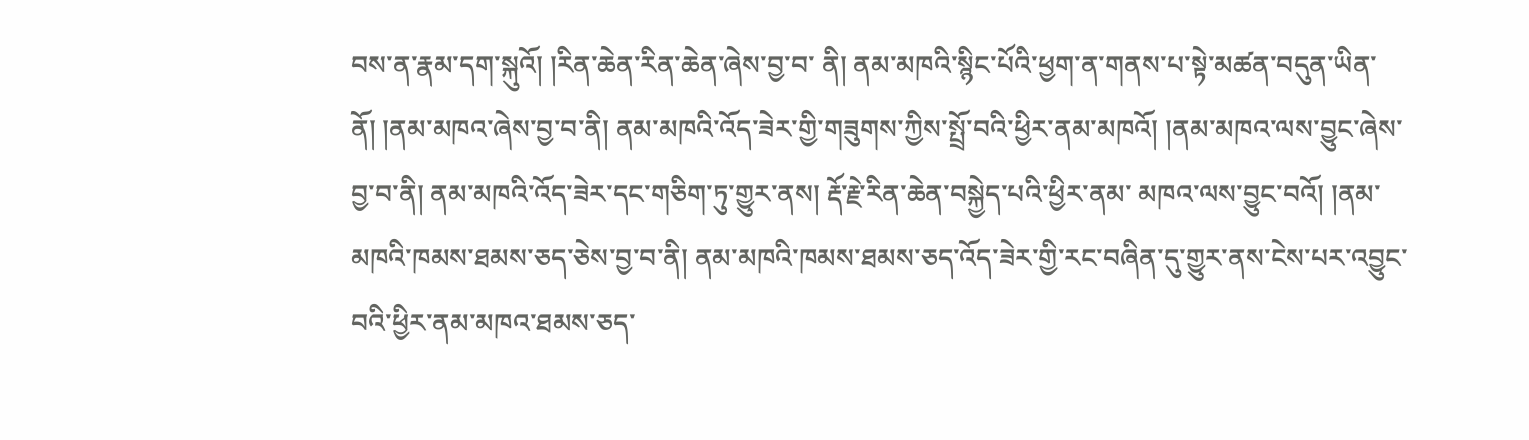བས་ན་རྣམ་དག་སྐུའོ། །རིན་ཆེན་རིན་ཆེན་ཞེས་བྱ་བ་ ནི། ནམ་མཁའི་སྙིང་པོའི་ཕྱག་ན་གནས་པ་སྟེ་མཚན་བདུན་ཡིན་ནོ། །ནམ་མཁའ་ཞེས་བྱ་བ་ནི། ནམ་མཁའི་འོད་ཟེར་གྱི་གཟུགས་ཀྱིས་སྤྲོ་བའི་ཕྱིར་ནམ་མཁའོ། །ནམ་མཁའ་ལས་བྱུང་ཞེས་བྱ་བ་ནི། ནམ་མཁའི་འོད་ཟེར་དང་གཅིག་ཏུ་གྱུར་ནས། རྡོ་རྗེ་རིན་ཆེན་བསྐྱེད་པའི་ཕྱིར་ནམ་ མཁའ་ལས་བྱུང་བའོ། །ནམ་མཁའི་ཁམས་ཐམས་ཅད་ཅེས་བྱ་བ་ནི། ནམ་མཁའི་ཁམས་ཐམས་ཅད་འོད་ཟེར་གྱི་རང་བཞིན་དུ་གྱུར་ནས་ངེས་པར་འབྱུང་བའི་ཕྱིར་ནམ་མཁའ་ཐམས་ཅད་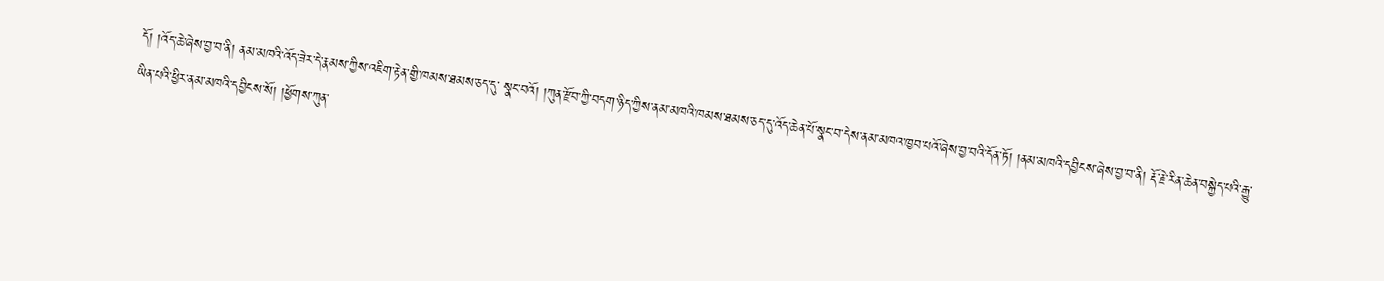དོ། །འོད་ཆེ་ཞེས་བྱ་བ་ནི། ནམ་མཁའི་འོད་ཟེར་དེ་རྣམས་ཀྱིས་འཇིག་རྟེན་གྱི་ཁམས་ཐམས་ཅད་དུ་ སྣང་བའོ། །ཀུན་རྫོབ་ཀྱི་བདག་ཉིད་ཀྱིས་ནམ་མཁའི་ཁམས་ཐམས་ཅད་དུ་འོད་ཆེན་པོ་སྣང་བ་དེས་ནམ་མཁའ་ཁྱབ་པའོ་ཞེས་བྱ་བའི་དོན་ཏོ། །ནམ་མཁའི་དབྱིངས་ཞེས་བྱ་བ་ནི། རྡོ་རྗེ་རིན་ཆེན་བསྐྱེད་པའི་རྒྱུ་ཡིན་པའི་ཕྱིར་ནམ་མཁའི་དབྱིངས་སོ། །ཕྱོགས་ཀུན་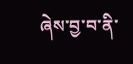ཞེས་བྱ་བ་ནི་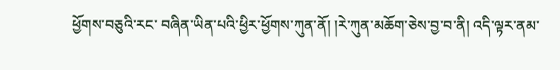ཕྱོགས་བཅུའི་རང་ བཞིན་ཡིན་པའི་ཕྱིར་ཕྱོགས་ཀུན་ནོ། །རེ་ཀུན་མཆོག་ཅེས་བྱ་བ་ནི། འདི་ལྟར་ནམ་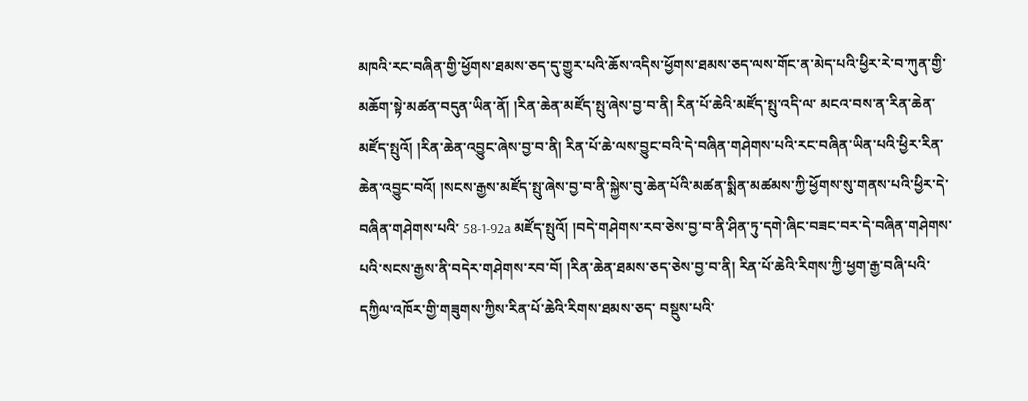མཁའི་རང་བཞིན་གྱི་ཕྱོགས་ཐམས་ཅད་དུ་གྱུར་པའི་ཆོས་འདིས་ཕྱོགས་ཐམས་ཅད་ལས་གོང་ན་མེད་པའི་ཕྱིར་རེ་བ་ཀུན་གྱི་མཆོག་སྟེ་མཚན་བདུན་ཡིན་ནོ། །རིན་ཆེན་མཛོད་སྤུ་ཞེས་བྱ་བ་ནི། རིན་པོ་ཆེའི་མཛོད་སྤུ་འདི་ལ་ མངའ་བས་ན་རིན་ཆེན་མཛོད་སྤུའོ། །རིན་ཆེན་འབྱུང་ཞེས་བྱ་བ་ནི། རིན་པོ་ཆེ་ལས་བྱུང་བའི་དེ་བཞིན་གཤེགས་པའི་རང་བཞིན་ཡིན་པའི་ཕྱིར་རིན་ཆེན་འབྱུང་བའོ། །སངས་རྒྱས་མཛོད་སྤུ་ཞེས་བྱ་བ་ནི་སྐྱེས་བུ་ཆེན་པོའི་མཚན་སྨིན་མཚམས་ཀྱི་ཕྱོགས་སུ་གནས་པའི་ཕྱིར་དེ་བཞིན་གཤེགས་པའི་ 58-1-92a མཛོད་སྤུའོ། །བདེ་གཤེགས་རབ་ཅེས་བྱ་བ་ནི་ཤིན་ཏུ་དགེ་ཞིང་བཟང་བར་དེ་བཞིན་གཤེགས་པའི་སངས་རྒྱས་ནི་བདེར་གཤེགས་རབ་བོ། །རིན་ཆེན་ཐམས་ཅད་ཅེས་བྱ་བ་ནི། རིན་པོ་ཆེའི་རིགས་ཀྱི་ཕྱག་རྒྱ་བཞི་པའི་དཀྱིལ་འཁོར་གྱི་གཟུགས་ཀྱིས་རིན་པོ་ཆེའི་རིགས་ཐམས་ཅད་ བསྡུས་པའི་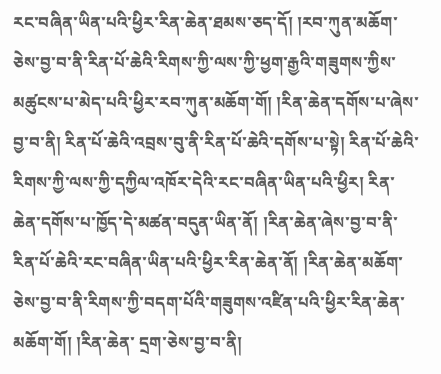རང་བཞིན་ཡིན་པའི་ཕྱིར་རིན་ཆེན་ཐམས་ཅད་དོ། །རབ་ཀུན་མཆོག་ཅེས་བྱ་བ་ནི་རིན་པོ་ཆེའི་རིགས་ཀྱི་ལས་ཀྱི་ཕྱག་རྒྱའི་གཟུགས་ཀྱིས་མཚུངས་པ་མེད་པའི་ཕྱིར་རབ་ཀུན་མཆོག་གོ། །རིན་ཆེན་དགོས་པ་ཞེས་བྱ་བ་ནི། རིན་པོ་ཆེའི་འབྲས་བུ་ནི་རིན་པོ་ཆེའི་དགོས་པ་སྟེ། རིན་པོ་ཆེའི་ རིགས་ཀྱི་ལས་ཀྱི་དཀྱིལ་འཁོར་དེའི་རང་བཞིན་ཡིན་པའི་ཕྱིར། རིན་ཆེན་དགོས་པ་ཁྱོད་དེ་མཚན་བདུན་ཡིན་ནོ། །རིན་ཆེན་ཞེས་བྱ་བ་ནི་རིན་པོ་ཆེའི་རང་བཞིན་ཡིན་པའི་ཕྱིར་རིན་ཆེན་ནོ། །རིན་ཆེན་མཆོག་ཅེས་བྱ་བ་ནི་རིགས་ཀྱི་བདག་པོའི་གཟུགས་འཛིན་པའི་ཕྱིར་རིན་ཆེན་མཆོག་གོ། །རིན་ཆེན་ དྲག་ཅེས་བྱ་བ་ནི།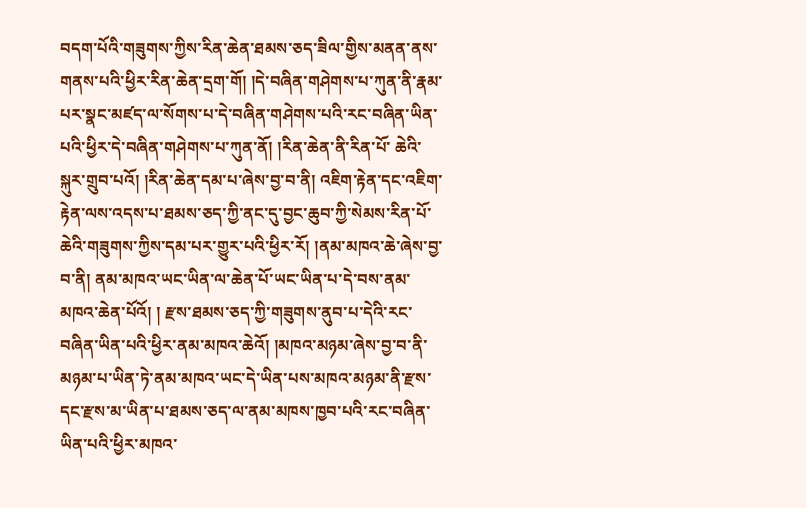བདག་པོའི་གཟུགས་ཀྱིས་རིན་ཆེན་ཐམས་ཅད་ཟིལ་གྱིས་མནན་ནས་གནས་པའི་ཕྱིར་རིན་ཆེན་དྲག་གོ། །དེ་བཞིན་གཤེགས་པ་ཀུན་ནི་རྣམ་པར་སྣང་མཛད་ལ་སོགས་པ་དེ་བཞིན་གཤེགས་པའི་རང་བཞིན་ཡིན་པའི་ཕྱིར་དེ་བཞིན་གཤེགས་པ་ཀུན་ནོ། །རིན་ཆེན་ནི་རིན་པོ་ ཆེའི་སྐུར་གྲུབ་པའོ། །རིན་ཆེན་དམ་པ་ཞེས་བྱ་བ་ནི། འཇིག་རྟེན་དང་འཇིག་རྟེན་ལས་འདས་པ་ཐམས་ཅད་ཀྱི་ནང་དུ་བྱང་ཆུབ་ཀྱི་སེམས་རིན་པོ་ཆེའི་གཟུགས་ཀྱིས་དམ་པར་གྱུར་པའི་ཕྱིར་རོ། །ནམ་མཁའ་ཆེ་ཞེས་བྱ་བ་ནི། ནམ་མཁའ་ཡང་ཡིན་ལ་ཆེན་པོ་ཡང་ཡིན་པ་དེ་བས་ནམ་མཁའ་ཆེན་པོའོ། ། རྫས་ཐམས་ཅད་ཀྱི་གཟུགས་ནུབ་པ་དེའི་རང་བཞིན་ཡིན་པའི་ཕྱིར་ནམ་མཁའ་ཆེའོ། །མཁའ་མཉམ་ཞེས་བྱ་བ་ནི་མཉམ་པ་ཡིན་ཏེ་ནམ་མཁའ་ཡང་དེ་ཡིན་པས་མཁའ་མཉམ་ནི་རྫས་དང་རྫས་མ་ཡིན་པ་ཐམས་ཅད་ལ་ནམ་མཁས་ཁྱབ་པའི་རང་བཞིན་ཡིན་པའི་ཕྱིར་མཁའ་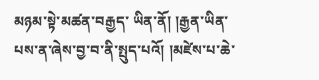མཉམ་སྟེ་མཚན་བརྒྱད་ ཡིན་ནོ། །རྒྱན་ཡིན་པས་ན་ཞེས་བྱ་བ་ནི་སྤུད་པའོ། །མཛེས་པ་ཆེ་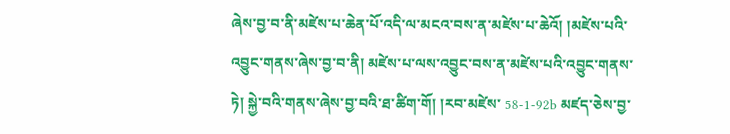ཞེས་བྱ་བ་ནི་མཛེས་པ་ཆེན་པོ་འདི་ལ་མངའ་བས་ན་མཛེས་པ་ཆེའོ། །མཛེས་པའི་འབྱུང་གནས་ཞེས་བྱ་བ་ནི། མཛེས་པ་ལས་འབྱུང་བས་ན་མཛེས་པའི་འབྱུང་གནས་ཏེ། སྐྱེ་བའི་གནས་ཞེས་བྱ་བའི་ཐ་ཚིག་གོ། །རབ་མཛེས་ 58-1-92b མཛད་ཅེས་བྱ་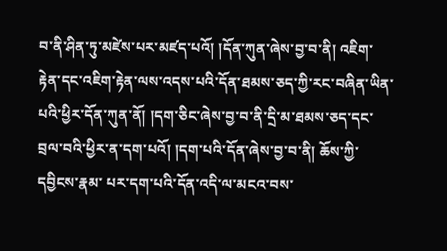བ་ནི་ཤིན་ཏུ་མཛེས་པར་མཛད་པའོ། །དོན་ཀུན་ཞེས་བྱ་བ་ནི། འཇིག་རྟེན་དང་འཇིག་རྟེན་ལས་འདས་པའི་དོན་ཐམས་ཅད་ཀྱི་རང་བཞིན་ཡིན་པའི་ཕྱིར་དོན་ཀུན་ནོ། །དག་ཅིང་ཞེས་བྱ་བ་ནི་དྲི་མ་ཐམས་ཅད་དང་བྲལ་བའི་ཕྱིར་ན་དག་པའོ། །དག་པའི་དོན་ཞེས་བྱ་བ་ནི། ཆོས་ཀྱི་དབྱིངས་རྣམ་ པར་དག་པའི་དོན་འདི་ལ་མངའ་བས་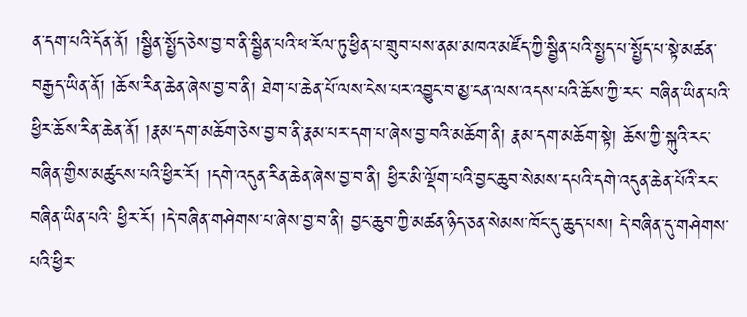ན་དག་པའི་དོན་ནོ། །སྦྱིན་སྤྱོད་ཅེས་བྱ་བ་ནི་སྦྱིན་པའི་ཕ་རོལ་ཏུ་ཕྱིན་པ་གྲུབ་པས་ནམ་མཁའ་མཛོད་ཀྱི་སྦྱིན་པའི་སྤྱད་པ་སྤྱོད་པ་སྟེ་མཚན་བརྒྱད་ཡིན་ནོ། །ཆོས་རིན་ཆེན་ཞེས་བྱ་བ་ནི། ཐེག་པ་ཆེན་པོ་ལས་ངེས་པར་འབྱུང་བ་མྱ་ངན་ལས་འདས་པའི་ཆོས་ཀྱི་རང་ བཞིན་ཡིན་པའི་ཕྱིར་ཆོས་རིན་ཆེན་ནོ། །རྣམ་དག་མཆོག་ཅེས་བྱ་བ་ནི་རྣམ་པར་དག་པ་ཞེས་བྱ་བའི་མཆོག་ནི། རྣམ་དག་མཆོག་སྟེ། ཆོས་ཀྱི་སྐུའི་རང་བཞིན་གྱིས་མཚུངས་པའི་ཕྱིར་རོ། །དགེ་འདུན་རིན་ཆེན་ཞེས་བྱ་བ་ནི། ཕྱིར་མི་ལྡོག་པའི་བྱང་ཆུབ་སེམས་དཔའི་དགེ་འདུན་ཆེན་པོའི་རང་བཞིན་ཡིན་པའི་ ཕྱིར་རོ། །དེ་བཞིན་གཤེགས་པ་ཞེས་བྱ་བ་ནི། བྱང་ཆུབ་ཀྱི་མཚན་ཉིད་ཅན་སེམས་ཁོང་དུ་ཆུད་པས། དེ་བཞིན་དུ་གཤེགས་པའི་ཕྱིར་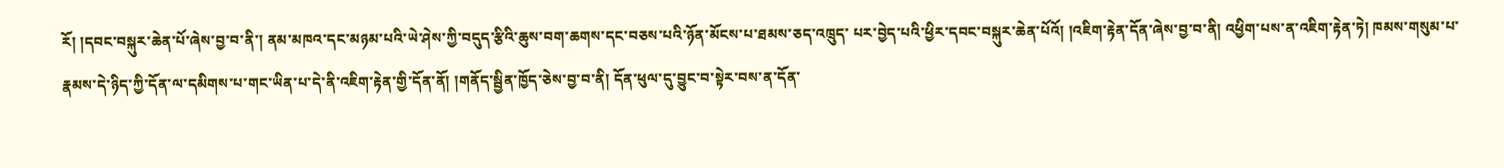རོ། །དབང་བསྐུར་ཆེན་པོ་ཞེས་བྱ་བ་ནི་། ནམ་མཁའ་དང་མཉམ་པའི་ཡེ་ཤེས་ཀྱི་བདུད་རྩིའི་ཆུས་བག་ཆགས་དང་བཅས་པའི་ཉོན་མོངས་པ་ཐམས་ཅད་འཁྲུད་ པར་བྱེད་པའི་ཕྱིར་དབང་བསྐུར་ཆེན་པོའོ། །འཇིག་རྟེན་དོན་ཞེས་བྱ་བ་ནི། འཕྱིག་པས་ན་འཇིག་རྟེན་ཏེ། ཁམས་གསུམ་པ་རྣམས་དེ་ཉིད་ཀྱི་དོན་ལ་དམིགས་པ་གང་ཡིན་པ་དེ་ནི་འཇིག་རྟེན་གྱི་དོན་ནོ། །གནོད་སྦྱིན་ཁྱོད་ཅེས་བྱ་བ་ནི། དོན་ཕུལ་དུ་བྱུང་བ་སྟེར་བས་ན་དོན་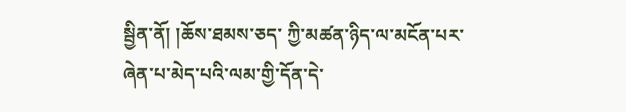སྦྱིན་ནོ། །ཆོས་ཐམས་ཅད་ ཀྱི་མཚན་ཉིད་ལ་མངོན་པར་ཞེན་པ་མེད་པའི་ལམ་གྱི་དོན་དེ་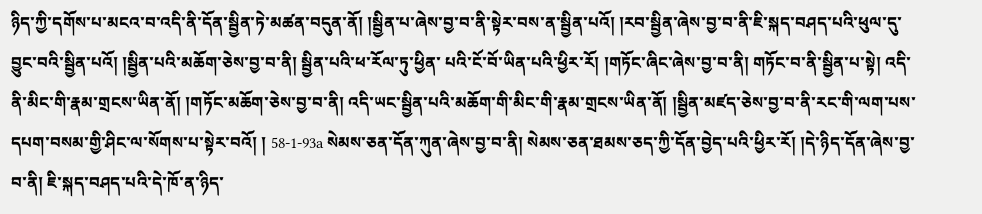ཉིད་ཀྱི་དགོས་པ་མངའ་བ་འདི་ནི་དོན་སྦྱིན་ཏེ་མཚན་བདུན་ནོ། །སྦྱིན་པ་ཞེས་བྱ་བ་ནི་སྟེར་བས་ན་སྦྱིན་པའོ། །རབ་སྦྱིན་ཞེས་བྱ་བ་ནི་ཇི་སྐད་བཤད་པའི་ཕུལ་དུ་བྱུང་བའི་སྦྱིན་པའོ། །སྦྱིན་པའི་མཆོག་ཅེས་བྱ་བ་ནི། སྦྱིན་པའི་ཕ་རོལ་ཏུ་ཕྱིན་ པའི་ངོ་བོ་ཡིན་པའི་ཕྱིར་རོ། །གཏོང་ཞིང་ཞེས་བྱ་བ་ནི། གཏོང་བ་ནི་སྦྱིན་པ་སྟེ། འདི་ནི་མིང་གི་རྣམ་གྲངས་ཡིན་ནོ། །གཏོང་མཆོག་ཅེས་བྱ་བ་ནི། འདི་ཡང་སྦྱིན་པའི་མཆོག་གི་མིང་གི་རྣམ་གྲངས་ཡིན་ནོ། །སྦྱིན་མཛད་ཅེས་བྱ་བ་ནི་རང་གི་ལག་པས་དཔག་བསམ་གྱི་ཤིང་ལ་སོགས་པ་སྟེར་བའོ། ། 58-1-93a སེམས་ཅན་དོན་ཀུན་ཞེས་བྱ་བ་ནི། སེམས་ཅན་ཐམས་ཅད་ཀྱི་དོན་བྱེད་པའི་ཕྱིར་རོ། །དེ་ཉིད་དོན་ཞེས་བྱ་བ་ནི། ཇི་སྐད་བཤད་པའི་དེ་ཁོ་ན་ཉིད་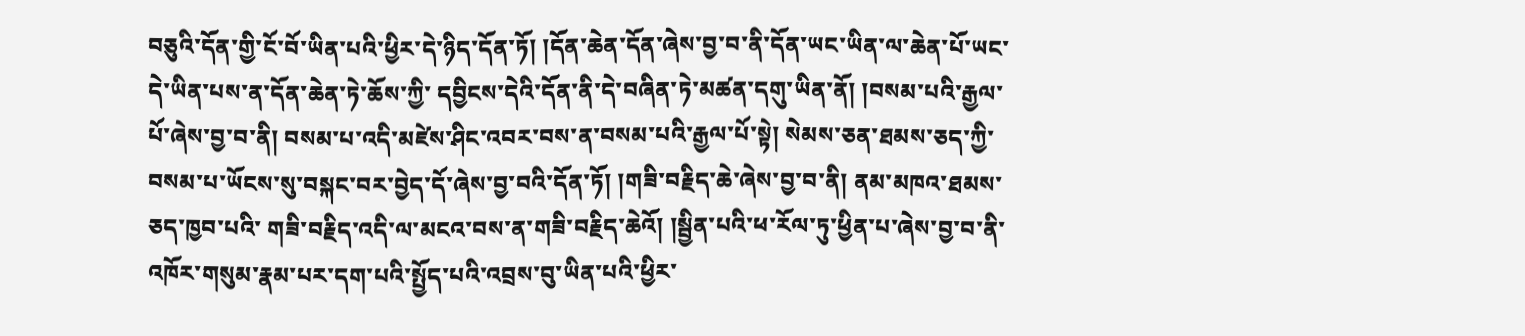བཅུའི་དོན་གྱི་ངོ་བོ་ཡིན་པའི་ཕྱིར་དེ་ཉིད་དོན་ཏོ། །དོན་ཆེན་དོན་ཞེས་བྱ་བ་ནི་དོན་ཡང་ཡིན་ལ་ཆེན་པོ་ཡང་དེ་ཡིན་པས་ན་དོན་ཆེན་ཏེ་ཆོས་ཀྱི་ དབྱིངས་དེའི་དོན་ནི་དེ་བཞིན་ཏེ་མཚན་དགུ་ཡིན་ནོ། །བསམ་པའི་རྒྱལ་པོ་ཞེས་བྱ་བ་ནི། བསམ་པ་འདི་མཛེས་ཤིང་འབར་བས་ན་བསམ་པའི་རྒྱལ་པོ་སྟེ། སེམས་ཅན་ཐམས་ཅད་ཀྱི་བསམ་པ་ཡོངས་སུ་བསྐང་བར་བྱེད་དོ་ཞེས་བྱ་བའི་དོན་ཏོ། །གཟི་བརྗིད་ཆེ་ཞེས་བྱ་བ་ནི། ནམ་མཁའ་ཐམས་ཅད་ཁྱབ་པའི་ གཟི་བརྗིད་འདི་ལ་མངའ་བས་ན་གཟི་བརྗིད་ཆེའོ། །སྦྱིན་པའི་ཕ་རོལ་ཏུ་ཕྱིན་པ་ཞེས་བྱ་བ་ནི་འཁོར་གསུམ་རྣམ་པར་དག་པའི་སྤྱོད་པའི་འབྲས་བུ་ཡིན་པའི་ཕྱིར་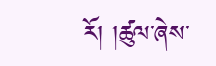རོ། །ཚུལ་ཞེས་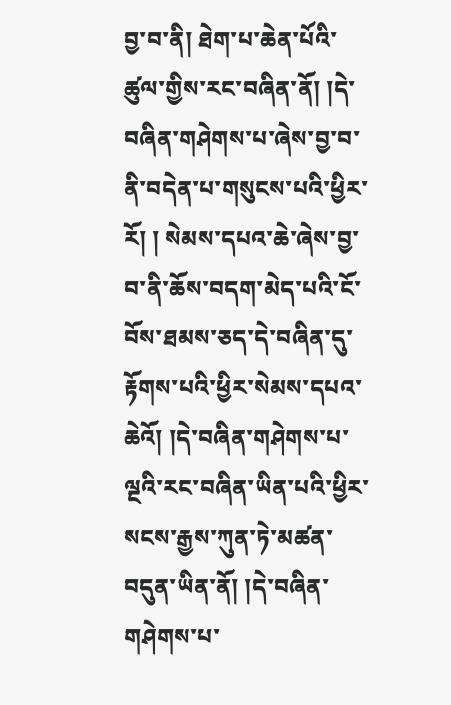བྱ་བ་ནི། ཐེག་པ་ཆེན་པོའི་ཚུལ་གྱིས་རང་བཞིན་ནོ། །དེ་བཞིན་གཤེགས་པ་ཞེས་བྱ་བ་ནི་བདེན་པ་གསུངས་པའི་ཕྱིར་རོ། ། སེམས་དཔའ་ཆེ་ཞེས་བྱ་བ་ནི་ཆོས་བདག་མེད་པའི་ངོ་བོས་ཐམས་ཅད་དེ་བཞིན་དུ་རྟོགས་པའི་ཕྱིར་སེམས་དཔའ་ཆེའོ། །དེ་བཞིན་གཤེགས་པ་ལྔའི་རང་བཞིན་ཡིན་པའི་ཕྱིར་སངས་རྒྱས་ཀུན་ཏེ་མཚན་བདུན་ཡིན་ནོ། །དེ་བཞིན་གཤེགས་པ་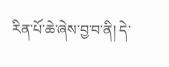རིན་པོ་ཆེ་ཞེས་བྱ་བ་ནི། དེ་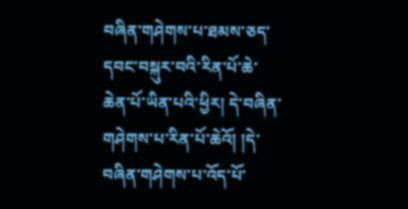བཞིན་གཤེགས་པ་ཐམས་ཅད་ དབང་བསྐུར་བའི་རིན་པོ་ཆེ་ཆེན་པོ་ཡིན་པའི་ཕྱིར། དེ་བཞིན་གཤེགས་པ་རིན་པོ་ཆེའོ། །དེ་བཞིན་གཤེགས་པ་འོད་པོ་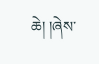ཆེ། །ཞེས་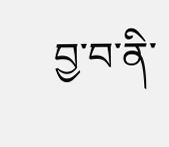བྱ་བ་ནི་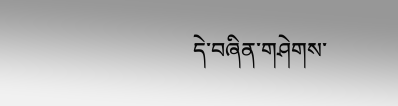དེ་བཞིན་གཤེགས་